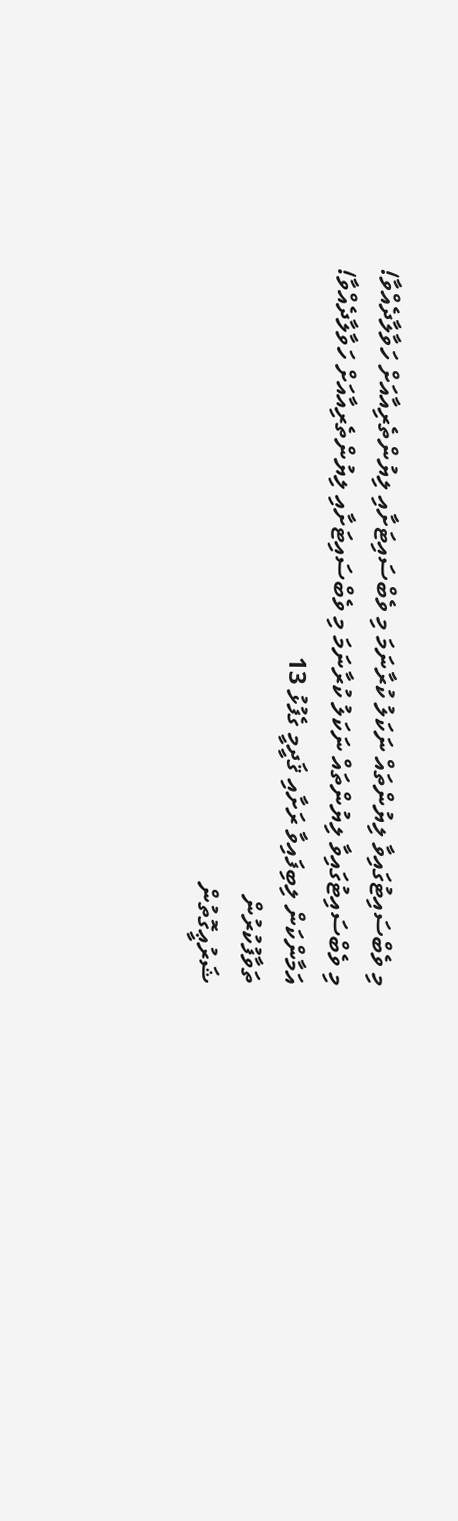މި ވެބްސައިޓުގައިވާ ލިޔުންތައް ނަކަލު ކުރާނަމަ މި ވެބްސައިޓަށާއި ލިޔުންތެރިއާއަށް ހަވާލާދެއްވާ!
މި ވެބްސައިޓުގައިވާ ލިޔުންތައް ނަކަލު ކުރާނަމަ މި ވެބްސައިޓަށާއި ލިޔުންތެރިއާއަށް ހަވާލާދެއްވާ!
އަމާންކަން ލިބިފައިވާ ރަށާއި ޤަދީމީ ގެފުޅު 13
ތަވާފުކުރުން
ޝަރުޢީގޮތުން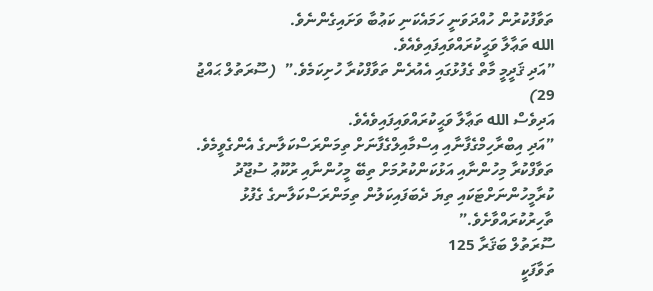ތަވާފުކުރުން ހުއްދަވަނީ ހަމައެކަނި ކަޢުބާ ވަށައިގެންނެވެ.
الله ތަޢާލާ ވަޙީކުރައްވައިފައިވެއެވެ.
”އަދި ޤަދީމީ މާތް ގެފުޅުގައި އެއުރެން ތަވާފްކުރާ ހުށިކަމެވެ.”  (ސޫރަތުލް ޙައްޖު 29)
އަދިވެސް الله ތަޢާލާ ވަޙީކުރައްވައިފައިވެއެވެ.
”އަދި އިބްރާހިމްގެފާނާއި އިސްމާއިލްގެފާނަށް ތިމަންރަސްކަލާނގެ އެންގެވީމެވެ. ތަވާފްކުރާ މިހުންނާއި އަޅުކަންކުރުމަށް ތިބޭ މީހުންނާއި ރުކޫޢު ސުޖޫދު ކުރާމީހުންނަށްޓަކައި ތިޔަ ދެބަފައިކަލުން ތިމަންރަސްކަލާނގެ ގެފުޅު ތާހިރުކުރައްވާށެވެ.”
ސޫރަތުލް ބަޤަރާ 125
ތަވާފަކީ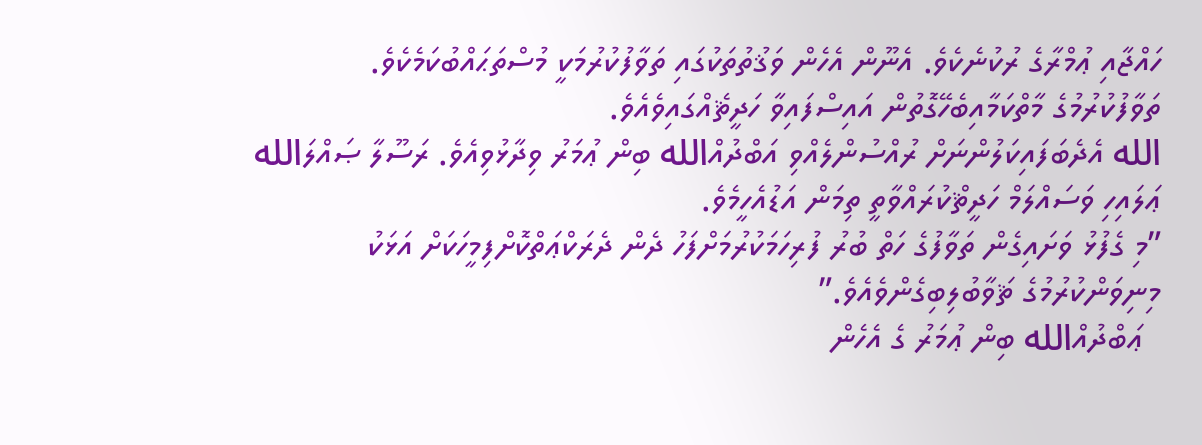ހައްޖާއި ޢުމްރާގެ ރުކުނެކެވެ. އެނޫން އެހެން ވަޤުތުތަކުގައި ތަވާފުކުރުމަކީ މުސްތަޙައްބުކަމެކެވެ.
ތަވާފުކުރުމުގެ މާތްކަމާއިބެހޭގޮތުން އައިސްފައިވާ ހަދީޘެއްގައިވެއެވެ.
الله އެދެބަފައިކަލުންނަށް ރުއްސުންލެއްވި އަބްދުއްالله ބިން ޢުމަރު ވިދާޅުވިއެވެ. ރަސޫލާ ޞައްލަالله ޢަލައިހި ވަސައްލަމް ހަދީޘްކުރައްވާތީ ތިމަން އަޑުއެހީމެވެ.
”މި ގެފުޅު ވަށައިގެން ތަވާފުގެ ހަތް ބުރު ފުރިހަމަކުރުމަށްފަހު ދެން ދެރަކްޢަތްކޮށްފިމީހަކަށް އަޅަކު މިނިވަންކުރުމުގެ ޘަވާބުލިބިގެންވެއެވެ.”
  ޢަބްދުއްالله ބިން ޢުމަރު ގެ އެހެން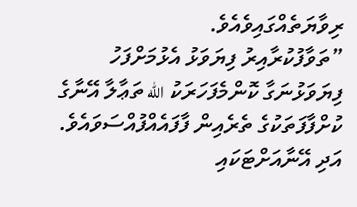ރިވާޔަތެއްގައިވެއެވެ.
”ތަވާފުކުރާއިރު ފިޔަވަޅު އެޅުމަށްފަހު ފިޔަވަޅުނަގާ ކޮންމެފަހަރަކު الله ތަޢާލާ އޭނާގެ ކުށްފާފަތަކުގެ ތެރެއިން ފާފައެއްފުއްސަވައެވެ. އަދި އޭނާއަށްޓަކައި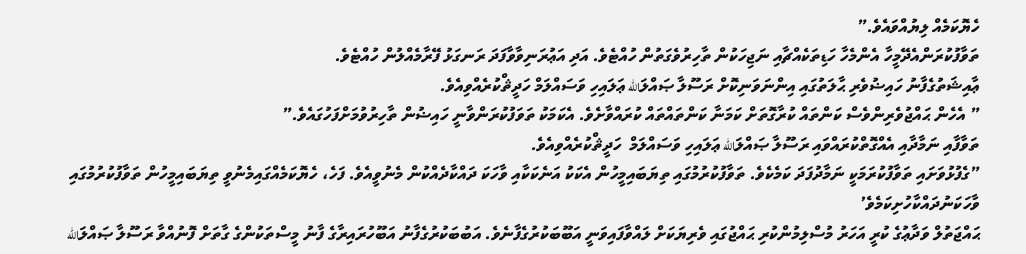ހެޔޮކަމެއް ލިޔުއްވައެވެ.”
ތަވާފުކުރަންއެދޭމީހާ އެންމެހާ ހަޑިތަކެއްޗާއި ނަޖިހަކުން ތާހިރުވެގަތުން ހުއްޓެވެ. އަދި އަޢުރަނިވާވާފަދަ ރަނގަޅު ފޭރާމެއްލުން ހުއްޓެވެ.
ޢާއިޝަތުގެފާނު ހައިޟުވެރި ޙާލަތުގައި އިންނަވަނިކޮށް ރަސޫލާ ޞައްލަالله ޢަލައިހި ވަސައްލަމް ހަދީޘްކުރެއްވިއެވެ.
” އެހެން ޙައްޖުވެރިންވެސް ކަންތައް ކުރާގޮތަށް ކަމަނާ ކަންތައްތައް ކުރައްވާށެވެ. އެކަމަކު ތަވަފުކުރަންވާނީ ހައިޟުން ތާހިރުވުމަށްފަހުގައެވެ.”
ތަވާފާއި ނަމާދާއި އެއްގޮތްކުރައްވައި ރަސޫލާ ޞައްލަالله ޢަލައިހި ވަސައްލަމް  ހަދީޘްކުރެއްވިއެވެ.
”ގެފުޅުވަށައި ތަވާފުކުރަމަކީ ނަމާދުފަދަ ކަމެކެވެ. ތަވާފުކުރުމުގައި ތިޔަބައިމީހުން އެކަކު އަނެކަކާއި ވާހަކަ ދައްކާދެއްކުން މެނުވީއެވެ. ފަހެ، ހެޔޮކަމެއްގައިމެނުވީ ތިޔަބައިމީހުން ތަވާފުކުރުމުގައި ވާހަކަނުދައްކާހުށިކަމެވެ’
ޙައްޖަތުލް ވަދާޢުގެ ކުރީ އަހަރު މުސްލިމުންކުރި ޙައްޖުގައި ވެރިޔަކަށް ލައްވާފައިވަނީ އަބޫބަކުރުގެފާނެވެ. އަބުބަކުރުގެފާނު އަބޫހުރައިރާގެ ފާނު މީސްތަކުންގެ ގާތަށް ފޮނުއްވާ ރަސޫލާ ޞައްލަالله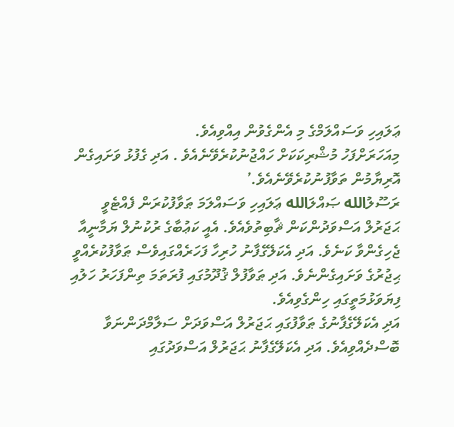ޢަލައިހި ވަސައްލަމްގެ މި އެންގެވުން އިއްވިއެވެ.
މިއަހަރަށްފަހު މުޝްރިކަކަށް ހައްޖުނުކުރެވޭނެއެވެ . އަދި ގެފުޅު ވަށައިގެން އޮރިޔާމުން ތަވާފުނުކުރެވޭނެއެވެ.’
ރަސޫލުالله ޞައްލަالله ޢަލައިހި ވަސައްލަމަ ޠަވާފުކުރަން ފެއްޓެވީ ޙަޖަރުލް އަސްވަދުންކަން ޘާބިތުވެއެވެ. އެއީ ކަޢުބާގެ ރުކުނުލް ޔަމާނީއާ ޖެހިގެންވާ ކަނެވެ. އަދި އެކަލޭގެފާނު ހުރިހާ ފަހަރެއްގައިވެސް ޠަވާފުކުރެއްވީ ޙިޖުރުގެ ވަށައިގެންނެވެ. އަދި ޠަވާފުލް ޤުދޫމުގައި ފުރަތަމަ ތިންފަހަރު ހަލުއި ފިޔަވަޅުމަތީގައި ހިންގެވިއެވެ.
އަދި އެކަލޭގެފާނުގެ ޠަވާފުގައި ޙަޖަރުލް އަސްވަދަށް ސަލާމްދަންނަވާ ބޮސްދެއްވިއެވެ. އަދި އެކަލޭގެފާނު ޙަޖަރުލް އަސްވަދުގައި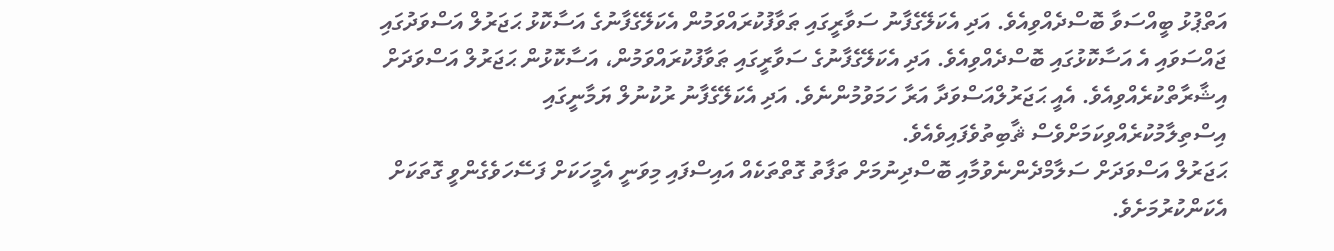އަތްޕުޅު ބީއްސަވާ ބޮސްދެއްވިއެވެ. އަދި އެކަލޭގެފާނު ސަވާރީގައި ޠަވާފުކުރައްވަމުން އެކަލޭގެފާނުގެ އަސާކޮޅު ޙަޖަރުލް އަސްވަދުގައި ޖައްސަވައި އެ އަސާކޮޅުގައި ބޮސްދެއްވިއެވެ. އަދި އެކަލޭގެފާނުގެ ސަވާރީގައި ޠަވާފުކުރައްވަމުން، އަސާކޮޅުން ޙަޖަރުލް އަސްވަދަށް އިޝާރާތްކުރެއްވިއެވެ. އެއީ ޙަޖަރުލްއަސްވަދާ އަރާ ހަމަވުމުންނެވެ. އަދި އެކަލޭގެފާނު ރުކުނުލް ޔަމާނީގައި އިސްތިލާމުކުރެއްވިކަމަށްވެސް ޘާބިތުވެފައިވެއެވެ.
ޙަޖަރުލް އަސްވަދަށް ސަލާމްދެންނެވުމާއި ބޮސްދިނުމަށް ތަފާތު ގޮތްތަކެއް އައިސްފައި މިވަނީ އެމީހަކަށް ފަސޭހަވެގެންވީ ގޮތަކަށް އެކަންކުރުމަށެވެ.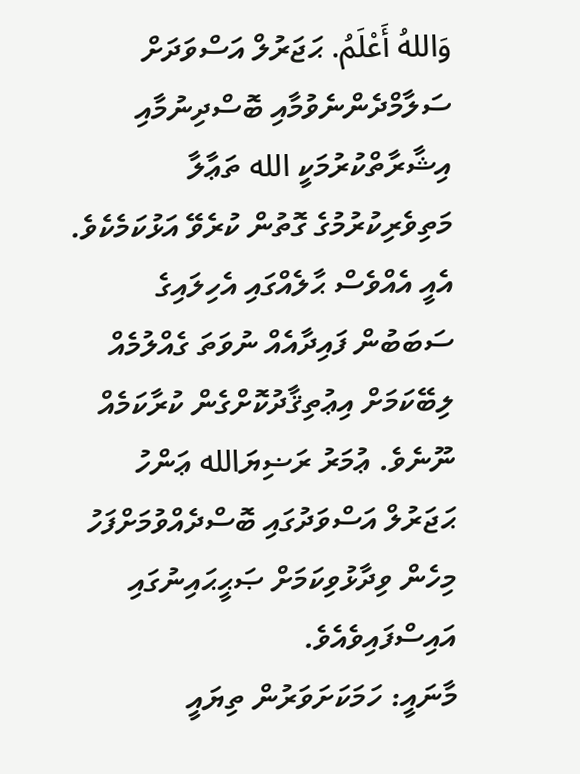وَاللهُ أَعْلَمُ. ޙަޖަރުލް އަސްވަދަށް ސަލާމްދެންނެވުމާއި ބޮސްދިނުމާއި އިޝާރާތްކުރުމަކީ الله ތަޢާލާ މަތިވެރިކުރުމުގެ ގޮތުން ކުރެވޭ އަޅުކަމެކެވެ. އެއީ އެއްވެސް ޙާލެއްގައި އެހިލައިގެ ސަބަބުން ފައިދާއެއް ނުވަތަ ގެއްލުމެއް ލިބޭކަމަށް އިޢުތިޤާދުކޮށްގެން ކުރާކަމެއް ނޫނެވެ. ޢުމަރު ރަޟިޔަالله ޢަންހު ޙަޖަރުލް އަސްވަދުގައި ބޮސްދެއްވުމަށްފަހު މިހެން ވިދާޅުވިކަމަށް ޞަޙީޙައިނުގައި އައިސްފައިވެއެވެ.
މާނައީ: ހަމަކަށަވަރުން ތިޔައީ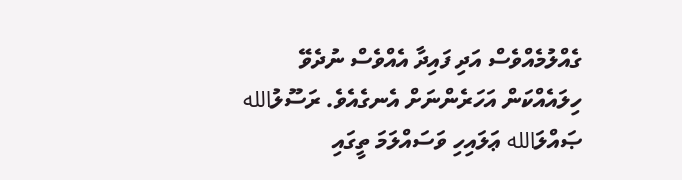ގެއްލުމެއްވެސް އަދި ފައިދާ އެއްވެސް ނުދެވޭ ހިލައެއްކަން އަހަރެންނަށް އެނގެއެވެ. ރަސޫލުالله ޞައްލަالله ޢަލައިހި ވަސައްލަމަ ތީގައި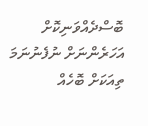ބޮސްދެއްވަނިކޮށް އަހަރެންނަށް ނުފެނުނަމަ ތިއަކަށް ބޮހެއް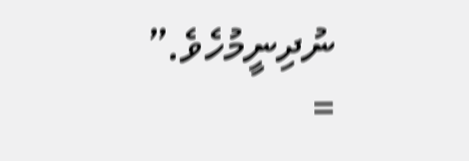ނުދިނީމުހެވެ.”
=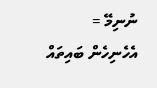ނުނިމޭ =
އެހެނިހެން ބައިތައް